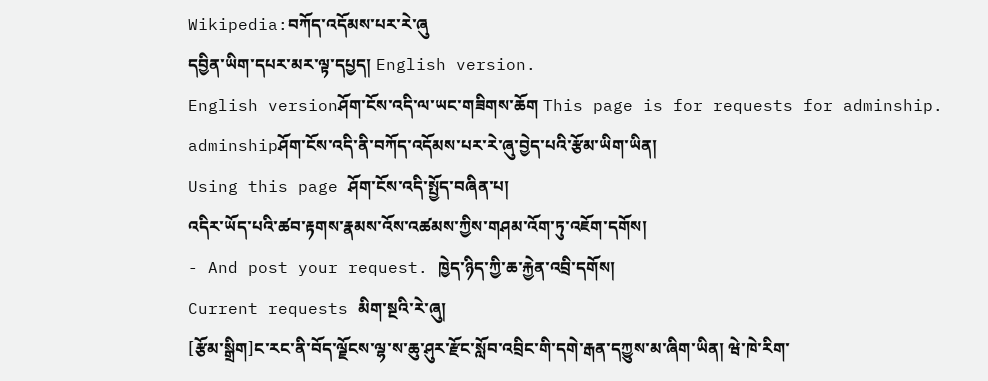Wikipedia:བཀོད་འདོམས་པར་རེ་ཞུ
དབྱིན་ཡིག་དཔར་མར་ལྟ་དཔྱད། English version.
English versionཤོག་ངོས་འདི་ལ་ཡང་གཟིགས་ཆོག This page is for requests for adminship. adminshipཤོག་ངོས་འདི་ནི་བཀོད་འདོམས་པར་རེ་ཞུ་བྱེད་པའི་རྩོམ་ཡིག་ཡིན།
Using this page ཤོག་ངོས་འདི་སྤྱོད་བཞིན་པ།
འདིར་ཡོད་པའི་ཚབ་རྟགས་རྣམས་འོས་འཚམས་ཀྱིས་གཤམ་འོག་ཏུ་འཇོག་དགོས།
- And post your request. ཁྱེད་ཉིད་ཀྱི་ཆ་རྐྱེན་འབྲི་དགོས།
Current requests མིག་སྔའི་རེ་ཞུ།
[རྩོམ་སྒྲིག]ང་རང་ནི་བོད་ལྗོངས་ལྷ་ས་ཆུ་ཤུར་རྫོང་སློབ་འབྲིང་གི་དགེ་རྒན་དཀྱུས་མ་ཞིག་ཡིན། ཝེ་ཁེ་རིག་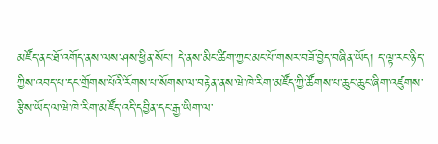མཛོད་ནང་ཐོ་འགོད་ནས་ལས་ཤས་ཕྱིན་སོང་། དེ་ནས་མིང་ཚིག་ཀྱང་མང་པོ་གསར་བཟོ་བྱེད་བཞིན་ཡོད། ད་ལྟ་རང་ཉིད་ཀྱིས་འབད་པ་དང་གྲོགས་པོའི་རོགས་པ་སོགས་ལ་བརྟེན་ནས་ཝེ་ཁེ་རིག་མཛོད་ཀྱི་ཚོགས་པ་ཆུང་ཆུང་ཞིག་འཛུགས་རྩིས་ཡོད་ལ་ཝེ་ཁེ་རིག་མཛོད་འདི་དབྱིན་དང་རྒྱ་ཡིག་ལ་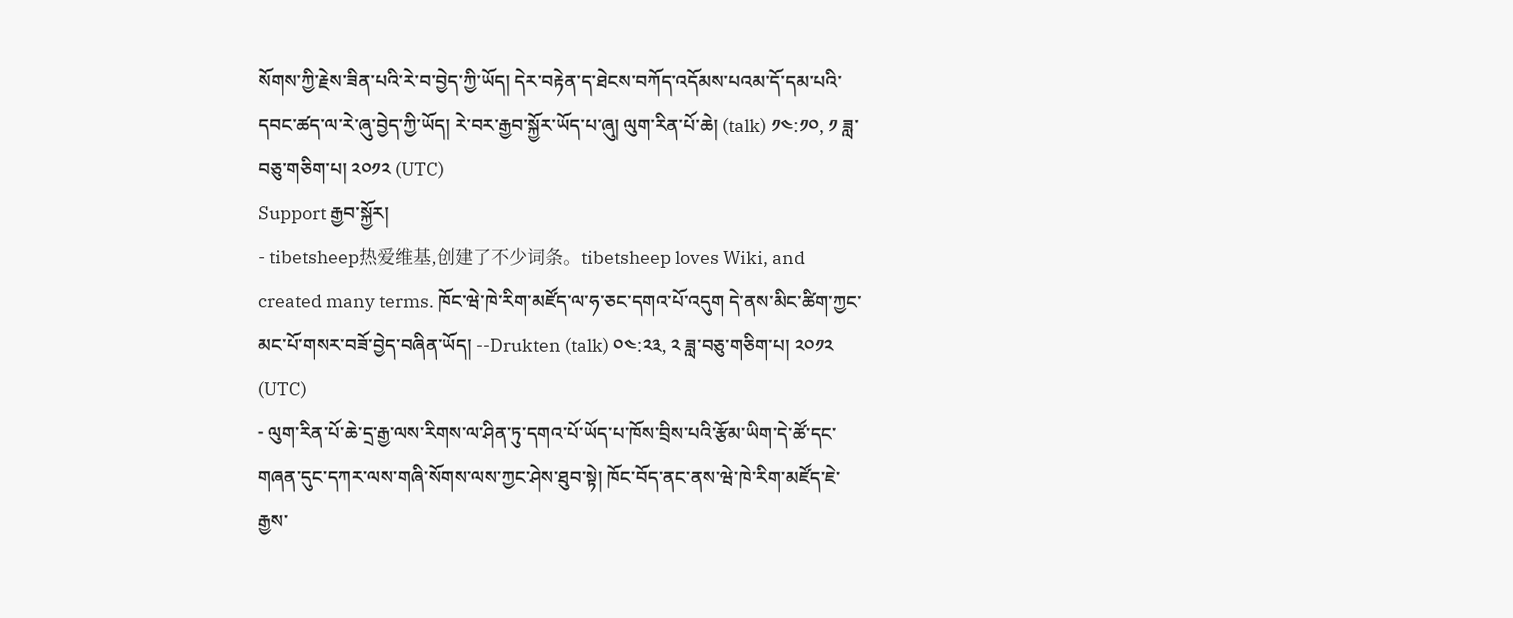སོགས་ཀྱི་རྗེས་ཟིན་པའི་རེ་བ་བྱེད་ཀྱི་ཡོད། དེར་བརྟེན་ད་ཐེངས་བཀོད་འདོམས་པའམ་དོ་དམ་པའི་དབང་ཚད་ལ་རེ་ཞུ་བྱེད་ཀྱི་ཡོད། རེ་བར་རྒྱབ་སྐྱོར་ཡོད་པ་ཞུ། ལུག་རིན་པོ་ཆེ། (talk) ༡༤:༡༠, ༡ ཟླ་བཅུ་གཅིག་པ། ༢༠༡༢ (UTC)
Support རྒྱབ་སྐྱོར།
- tibetsheep热爱维基,创建了不少词条。tibetsheep loves Wiki, and created many terms. ཁོང་ཝེ་ཁེ་རིག་མཛོད་ལ་ཧ་ཅང་དགའ་པོ་འདུག དེ་ནས་མིང་ཚིག་ཀྱང་མང་པོ་གསར་བཟོ་བྱེད་བཞིན་ཡོད། --Drukten (talk) ༠༤:༢༣, ༢ ཟླ་བཅུ་གཅིག་པ། ༢༠༡༢ (UTC)
- ལུག་རིན་པོ་ཆེ་དྲ་རྒྱ་ལས་རིགས་ལ་ཤིན་ཏུ་དགའ་པོ་ཡོད་པ་ཁོས་བྲིས་པའི་རྩོམ་ཡིག་དེ་ཚོ་དང་གཞན་དུང་དཀར་ལས་གཞི་སོགས་ལས་ཀྱང་ཤེས་ཐུབ་སྟེ། ཁོང་བོད་ནང་ནས་ཝེ་ཁེ་རིག་མཛོད་ཇེ་རྒྱས་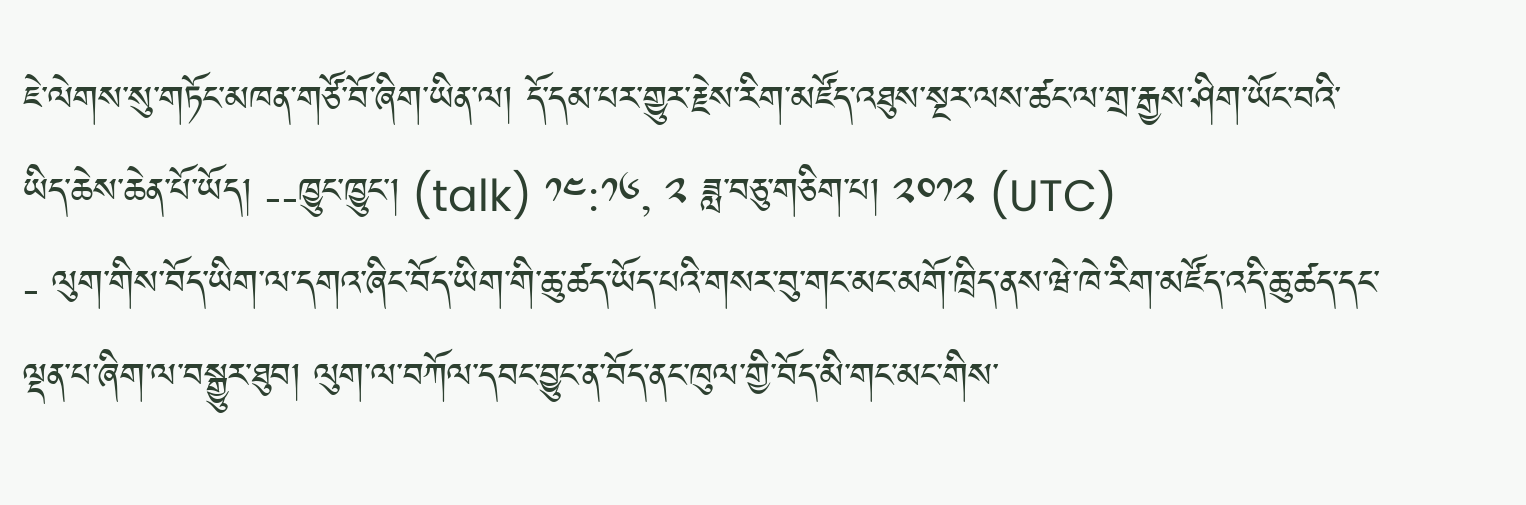ཇེ་ལེགས་སུ་གཏོང་མཁན་གཙོ་བོ་ཞིག་ཡིན་ལ། དོ་དམ་པར་གྱུར་རྗེས་རིག་མཛོད་འཐུས་སྔར་ལས་ཚང་ལ་གྲ་རྒྱས་ཤིག་ཡོང་བའི་ཡིད་ཆེས་ཆེན་པོ་ཡོད། --ཁྱུང་ཁྱུང་། (talk) ༡༤:༡༦, ༢ ཟླ་བཅུ་གཅིག་པ། ༢༠༡༢ (UTC)
- ལུག་གིས་བོད་ཡིག་ལ་དགའ་ཞིང་བོད་ཡིག་གི་ཆུ་ཚད་ཡོད་པའི་གསར་བུ་གང་མང་མགོ་ཁྲིད་ནས་ཝེ་ཁེ་རིག་མཛོད་འདི་ཆུ་ཚད་དང་ལྡན་པ་ཞིག་ལ་བསྒྱུར་ཐུབ། ལུག་ལ་བཀོལ་དབང་བྱུང་ན་བོད་ནང་ཁུལ་གྱི་བོད་མི་གང་མང་གིས་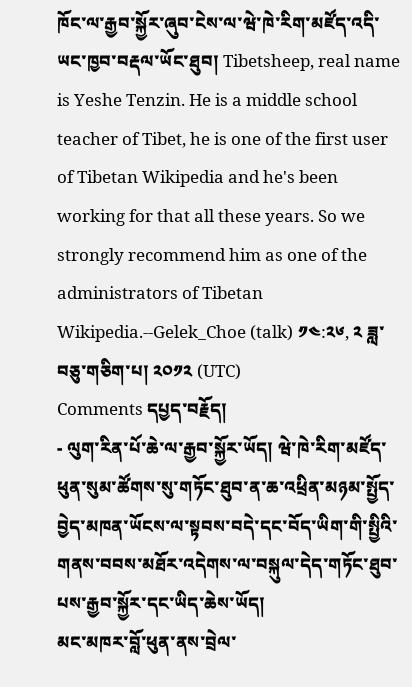ཁོང་ལ་རྒྱབ་སྐྱོར་ཞུབ་ངེས་ལ་ཝེ་ཁེ་རིག་མཛོད་འདི་ཡང་ཁྱབ་བརྡལ་ཡོང་ཐུབ། Tibetsheep, real name is Yeshe Tenzin. He is a middle school teacher of Tibet, he is one of the first user of Tibetan Wikipedia and he's been working for that all these years. So we strongly recommend him as one of the administrators of Tibetan Wikipedia.--Gelek_Choe (talk) ༡༤:༢༦, ༢ ཟླ་བཅུ་གཅིག་པ། ༢༠༡༢ (UTC)
Comments དཔྱད་བརྗོད།
- ལུག་རིན་པོ་ཆེ་ལ་རྒྱབ་སྐྱོར་ཡོད། ཝེ་ཁེ་རིག་མཛོད་ཕུན་སུམ་ཚོགས་སུ་གཏོང་ཐུབ་ན་ཆ་འཕྲིན་མཉམ་སྤྱོད་བྱེད་མཁན་ཡོངས་ལ་སྟབས་བདེ་དང་བོད་ཡིག་གི་སྤྱིའི་གནས་བབས་མཐོར་འདེགས་ལ་བསྐུལ་དེད་གཏོང་ཐུབ་པས་རྒྱབ་སྐྱོར་དང་ཡིད་ཆེས་ཡོད།
མང་མཁར་བློ་ཕུན་ནས་བྲེལ་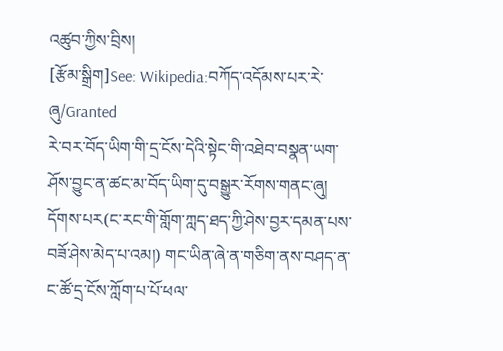འཚུབ་ཀྱིས་བྲིས།
[རྩོམ་སྒྲིག]See: Wikipedia:བཀོད་འདོམས་པར་རེ་ཞུ/Granted
རེ་བར་བོད་ཡིག་གི་དྲ་ངོས་དེའི་སྟེང་གི་འཐེབ་བསྣན་ཡག་ཤོས་བྱུང་ན་ཚང་མ་བོད་ཡིག་དུ་བསྒྱུར་རོགས་གནང་ཞུ། དོགས་པར(ང་རང་གི་གློག་ཀླད་ཐད་ཀྱི་ཤེས་བྱར་དམན་པས་བཟོ་ཤེས་མེད་པ་འམ།) གང་ཡིན་ཞེ་ན་གཅིག་ནས་བཤད་ན་ང་ཚོ་དྲ་ངོས་ཀློག་པ་པོ་ཕལ་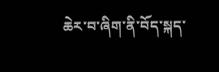ཆེར་བ་ཞིག་ནི་བོད་སྐད་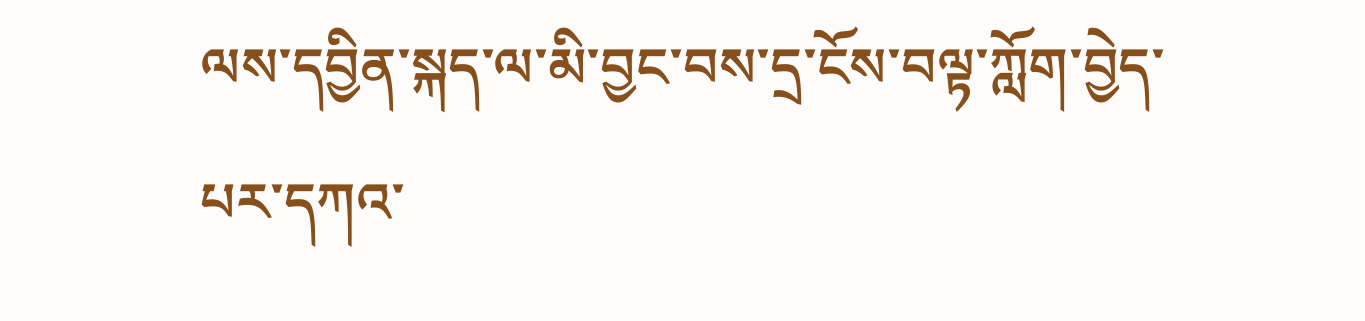ལས་དབྱིན་སྐད་ལ་མི་བྱང་བས་དྲ་ངོས་བལྟ་ཀློག་བྱེད་པར་དཀའ་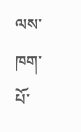ལས་ཁག་པོ་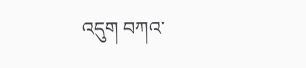འདུག བཀའ་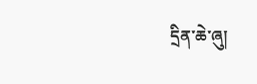དྲིན་ཆེ་ཞུ།